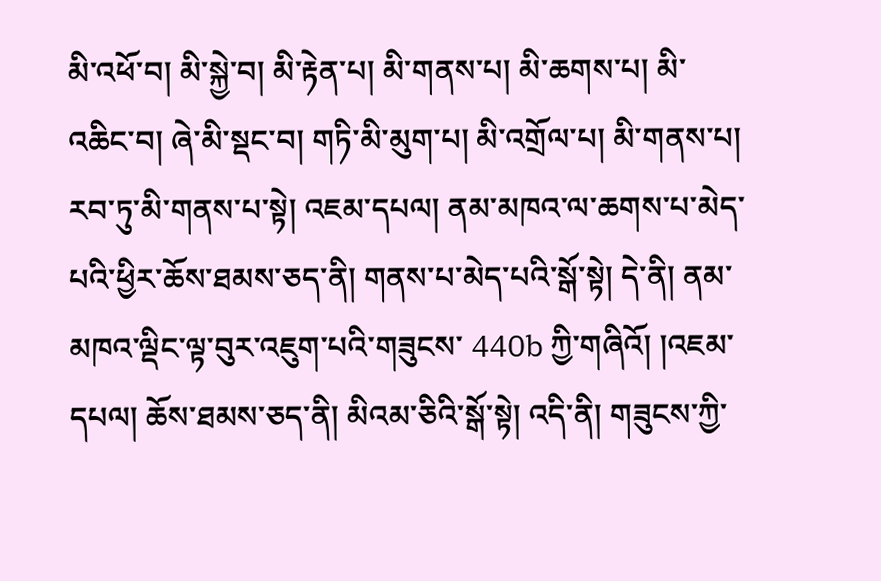མི་འཕོ་བ། མི་སྐྱེ་བ། མི་རྟེན་པ། མི་གནས་པ། མི་ཆགས་པ། མི་འཆིང་བ། ཞེ་མི་སྡང་བ། གཏི་མི་མུག་པ། མི་འགྲོལ་པ། མི་གནས་པ། རབ་ཏུ་མི་གནས་པ་སྟེ། འཇམ་དཔལ། ནམ་མཁའ་ལ་ཆགས་པ་མེད་པའི་ཕྱིར་ཆོས་ཐམས་ཅད་ནི། གནས་པ་མེད་པའི་སྒོ་སྟེ། དེ་ནི། ནམ་མཁའ་ལྡིང་ལྟ་བུར་འཇུག་པའི་གཟུངས་ 440b ཀྱི་གཞིའོ། །འཇམ་དཔལ། ཆོས་ཐམས་ཅད་ནི། མིའམ་ཅིའི་སྒོ་སྟེ། འདི་ནི། གཟུངས་ཀྱི་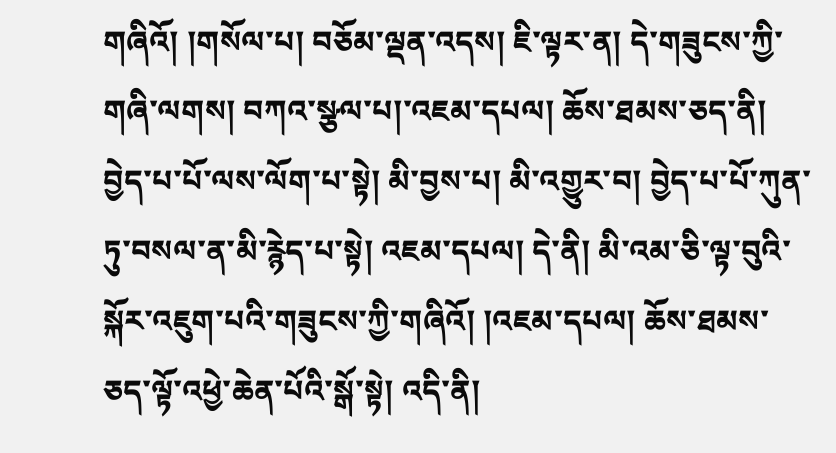གཞིའོ། །གསོལ་པ། བཅོམ་ལྡན་འདས། ཇི་ལྟར་ན། དེ་གཟུངས་ཀྱི་གཞི་ལགས། བཀའ་སྩལ་པ།་འཇམ་དཔལ། ཆོས་ཐམས་ཅད་ནི། བྱེད་པ་པོ་ལས་ལོག་པ་སྟེ། མི་བྱས་པ། མི་འགྱུར་བ། བྱེད་པ་པོ་ཀུན་ཏུ་བསལ་ན་མི་རྙེད་པ་སྟེ། འཇམ་དཔལ། དེ་ནི། མི་འམ་ཅི་ལྟ་བུའི་སྐོར་འཇུག་པའི་གཟུངས་ཀྱི་གཞིའོ། །འཇམ་དཔལ། ཆོས་ཐམས་ཅད་ལྟོ་འཕྱེ་ཆེན་པོའི་སྒོ་སྟེ། འདི་ནི།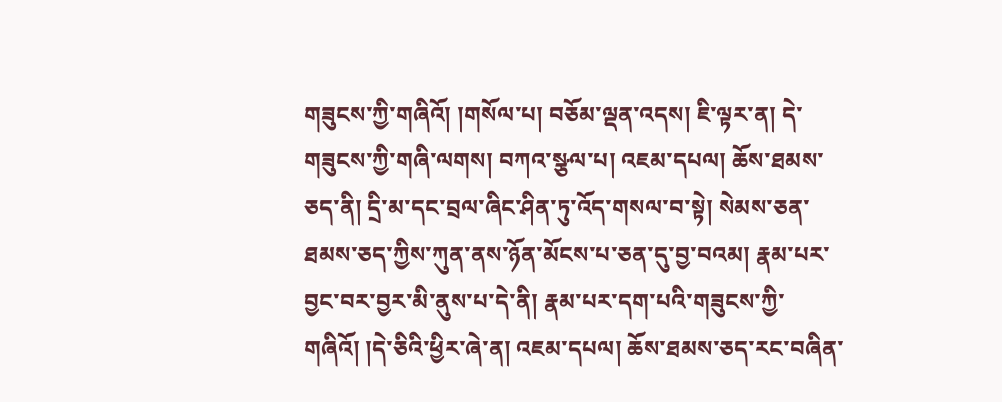གཟུངས་ཀྱི་གཞིའོ། །གསོལ་པ། བཅོམ་ལྡན་འདས། ཇི་ལྟར་ན། དེ་གཟུངས་ཀྱི་གཞི་ལགས། བཀའ་སྩལ་པ། འཇམ་དཔལ། ཆོས་ཐམས་ཅད་ནི། དྲི་མ་དང་བྲལ་ཞིང་ཤིན་ཏུ་འོད་གསལ་བ་སྟེ། སེམས་ཅན་ཐམས་ཅད་ཀྱིས་ཀུན་ནས་ཉོན་མོངས་པ་ཅན་དུ་བྱ་བའམ། རྣམ་པར་བྱང་བར་བྱར་མི་ནུས་པ་དེ་ནི། རྣམ་པར་དག་པའི་གཟུངས་ཀྱི་གཞིའོ། །དེ་ཅིའི་ཕྱིར་ཞེ་ན། འཇམ་དཔལ། ཆོས་ཐམས་ཅད་རང་བཞིན་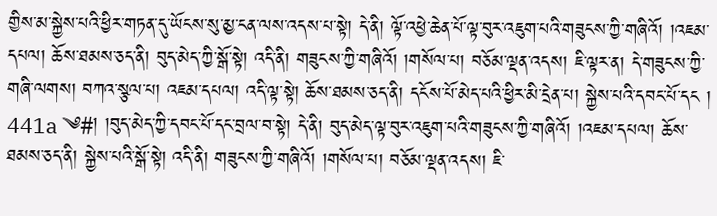གྱིས་མ་སྐྱེས་པའི་ཕྱིར་གཏན་དུ་ཡོངས་སུ་མྱ་ངན་ལས་འདས་པ་སྟེ། དེ་ནི། ལྟོ་འཕྱེ་ཆེན་པོ་ལྟ་བུར་འཇུག་པའི་གཟུངས་ཀྱི་གཞིའོ། །འཇམ་དཔལ། ཆོས་ཐམས་ཅད་ནི། བུད་མེད་ཀྱི་སྒོ་སྟེ། འདི་ནི། གཟུངས་ཀྱི་གཞིའོ། །གསོལ་པ། བཅོམ་ལྡན་འདས། ཇི་ལྟར་ན། དེ་གཟུངས་ཀྱི་གཞི་ལགས། བཀའ་སྩལ་པ། འཇམ་དཔལ། འདི་ལྟ་སྟེ། ཆོས་ཐམས་ཅད་ནི། དངོས་པོ་མེད་པའི་ཕྱིར་མི་དྲེན་པ། སྐྱེས་པའི་དབང་པོ་དང ། 441a ༄#། །བུད་མེད་ཀྱི་དབང་པོ་དང་བྲལ་བ་སྟེ། དེ་ནི། བུད་མེད་ལྟ་བུར་འཇུག་པའི་གཟུངས་ཀྱི་གཞིའོ། །འཇམ་དཔལ། ཆོས་ཐམས་ཅད་ནི། སྐྱེས་པའི་སྒོ་སྟེ། འདི་ནི། གཟུངས་ཀྱི་གཞིའོ། །གསོལ་པ། བཅོམ་ལྡན་འདས། ཇི་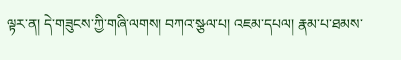ལྟར་ན། དེ་གཟུངས་ཀྱི་གཞི་ལགས། བཀའ་སྩལ་པ། འཇམ་དཔལ། རྣམ་པ་ཐམས་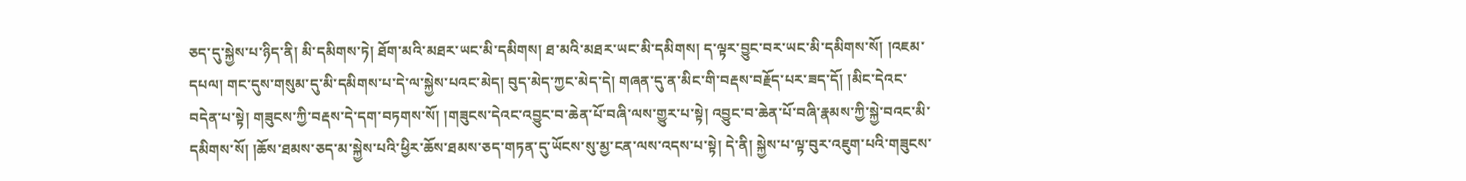ཅད་དུ་སྐྱེས་པ་ཉིད་ནི། མི་དམིགས་ཏེ། ཐོག་མའི་མཐར་ཡང་མི་དམིགས། ཐ་མའི་མཐར་ཡང་མི་དམིགས། ད་ལྟར་བྱུང་བར་ཡང་མི་དམིགས་སོ། །འཇམ་དཔལ། གང་དུས་གསུམ་དུ་མི་དམིགས་པ་དེ་ལ་སྐྱེས་པའང་མེད། བུད་མེད་ཀྱང་མེད་དེ། གཞན་དུ་ན་མིང་གི་བརྡས་བརྗོད་པར་ཟད་དོ། །མིང་དེའང་བདེན་པ་སྟེ། གཟུངས་ཀྱི་བརྡས་དེ་དག་བཏགས་སོ། །གཟུངས་དེའང་འབྱུང་བ་ཆེན་པོ་བཞི་ལས་གྱུར་པ་སྟེ། འབྱུང་བ་ཆེན་པོ་བཞི་རྣམས་ཀྱི་སྐྱེ་བའང་མི་དམིགས་སོ། །ཆོས་ཐམས་ཅད་མ་སྐྱེས་པའི་ཕྱིར་ཆོས་ཐམས་ཅད་གཏན་དུ་ཡོངས་སུ་མྱ་ངན་ལས་འདས་པ་སྟེ། དེ་ནི། སྐྱེས་པ་ལྟ་བུར་འཇུག་པའི་གཟུངས་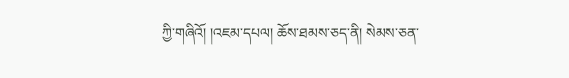ཀྱི་གཞིའོ། །འཇམ་དཔལ། ཆོས་ཐམས་ཅད་ནི། སེམས་ཅན་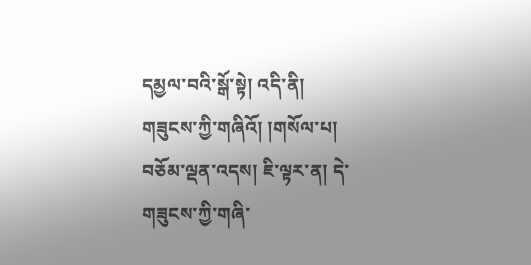དམྱལ་བའི་སྒོ་སྟེ། འདི་ནི། གཟུངས་ཀྱི་གཞིའོ། །གསོལ་པ། བཅོམ་ལྡན་འདས། ཇི་ལྟར་ན། དེ་གཟུངས་ཀྱི་གཞི་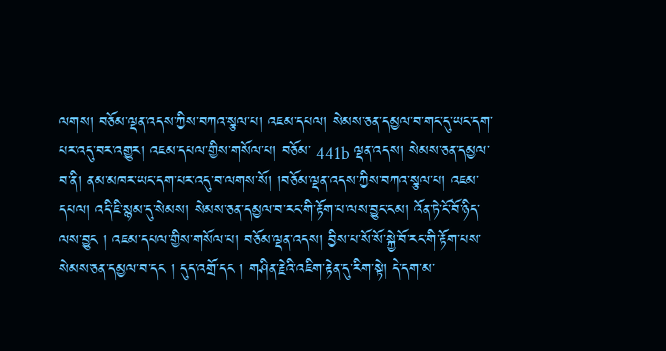ལགས། བཅོམ་ལྡན་འདས་ཀྱིས་བཀའ་སྩལ་པ། འཇམ་དཔལ། སེམས་ཅན་དམྱལ་བ་གང་དུ་ཡང་དག་པར་འདུ་བར་འགྱུར། འཇམ་དཔལ་གྱིས་གསོལ་པ། བཅོམ་ 441b ལྡན་འདས། སེམས་ཅན་དམྱལ་བ་ནི། ནམ་མཁར་ཡང་དག་པར་འདུ་བ་ལགས་སོ། །བཅོམ་ལྡན་འདས་ཀྱིས་བཀའ་སྩལ་པ། འཇམ་དཔལ། འདི་ཇི་སྙམ་དུ་སེམས། སེམས་ཅན་དམྱལ་བ་རང་གི་རྟོག་པ་ལས་བྱུང་ངམ། འོན་ཏེ་ངོ་བོ་ཉིད་ལས་བྱུང ། འཇམ་དཔལ་གྱིས་གསོལ་པ། བཅོམ་ལྡན་འདས། བྱིས་པ་སོ་སོ་སྐྱེ་བོ་རང་གི་རྟོག་པས་སེམས་ཅན་དམྱལ་བ་དང ། དུད་འགྲོ་དང ། གཤིན་རྗེའི་འཇིག་རྟེན་དུ་རིག་སྟེ། དེ་དག་མ་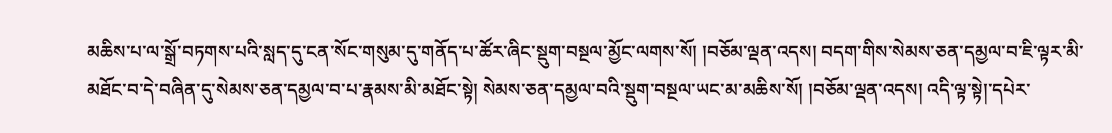མཆིས་པ་ལ་སྒྲོ་བཏགས་པའི་སླད་དུ་ངན་སོང་གསུམ་དུ་གནོད་པ་ཚོར་ཞིང་སྡུག་བསྔལ་མྱོང་ལགས་སོ། །བཅོམ་ལྡན་འདས། བདག་གིས་སེམས་ཅན་དམྱལ་བ་ཇི་ལྟར་མི་མཐོང་བ་དེ་བཞིན་དུ་སེམས་ཅན་དམྱལ་བ་པ་རྣམས་མི་མཐོང་སྟེ། སེམས་ཅན་དམྱལ་བའི་སྡུག་བསྔལ་ཡང་མ་མཆིས་སོ། །བཅོམ་ལྡན་འདས། འདི་ལྟ་སྟེ།་དཔེར་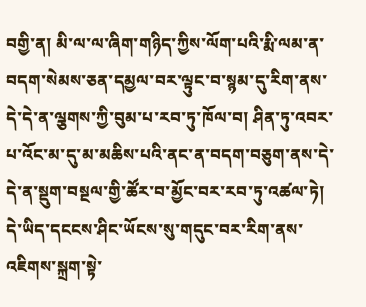བགྱི་ན། མི་ལ་ལ་ཞིག་གཉིད་ཀྱིས་ལོག་པའི་རྨི་ལམ་ན་བདག་སེམས་ཅན་དམྱལ་བར་ལྟུང་བ་སྙམ་དུ་རིག་ནས་དེ་དེ་ན་ལྕགས་ཀྱི་བུམ་པ་རབ་ཏུ་ཁོལ་བ། ཤིན་ཏུ་འབར་པ་འོང་མ་དུ་མ་མཆིས་པའི་ནང་ན་བདག་བཅུག་ནས་དེ་དེ་ན་སྡུག་བསྔལ་གྱི་ཚོར་བ་མྱོང་བར་རབ་ཏུ་འཚལ་ཏེ། དེ་ཡིད་དངངས་ཤིང་ཡོངས་སུ་གདུང་བར་རིག་ནས་འཇིགས་སྐྲག་སྟེ་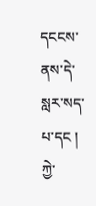དངངས་ནས་དེ་སླར་སད་པ་དང ། ཀྱེ་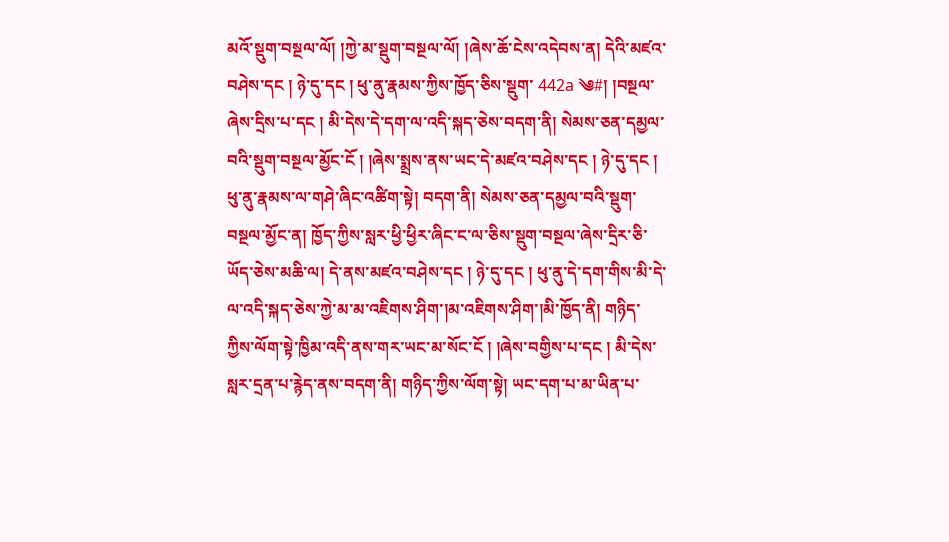མའོ་སྡུག་བསྔལ་ལོ། །ཀྱེ་མ་སྡུག་བསྔལ་ལོ། །ཞེས་ཆོ་ངེས་འདེབས་ན། དེའི་མཛའ་བཤེས་དང ། ཉེ་དུ་དང ། ཕུ་ནུ་རྣམས་ཀྱིས་ཁྱོད་ཅིས་སྡུག་ 442a ༄#། །བསྔལ་ཞེས་དྲིས་པ་དང ། མི་དེས་དེ་དག་ལ་འདི་སྐད་ཅེས་བདག་ནི། སེམས་ཅན་དམྱལ་བའི་སྡུག་བསྔལ་མྱོང་ངོ ། །ཞེས་སྨྲས་ནས་ཡང་དེ་མཛའ་བཤེས་དང ། ཉེ་དུ་དང ། ཕུ་ནུ་རྣམས་ལ་གཤེ་ཞིང་འཚིག་སྟེ། བདག་ནི། སེམས་ཅན་དམྱལ་བའི་སྡུག་བསྔལ་མྱོང་ན། ཁྱོད་ཀྱིས་སླར་ཕྱི་ཕྱིར་ཞིང་ང་ལ་ཅིས་སྡུག་བསྔལ་ཞེས་དྲིར་ཅི་ཡོད་ཅེས་མཆི་ལ། དེ་ནས་མཛའ་བཤེས་དང ། ཉེ་དུ་དང ། ཕུ་ནུ་དེ་དག་གིས་མི་དེ་ལ་འདི་སྐད་ཅེས་ཀྱེ་མ་མ་འཇིགས་ཤིག་།མ་འཇིགས་ཤིག་།མི་ཁྱོད་ནི། གཉིད་ཀྱིས་ལོག་སྟེ་ཁྱིམ་འདི་ནས་གར་ཡང་མ་སོང་ངོ ། །ཞེས་བགྱིས་པ་དང ། མི་དེས་སླར་དྲན་པ་རྙེད་ནས་བདག་ནི། གཉིད་ཀྱིས་ལོག་སྟེ། ཡང་དག་པ་མ་ཡིན་པ་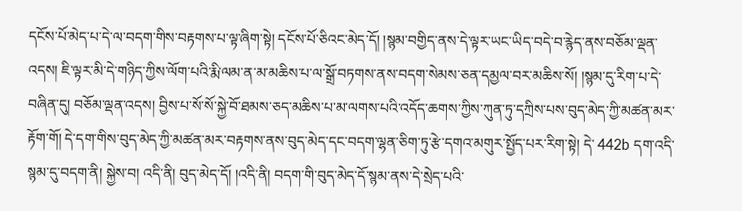དངོས་པོ་མེད་པ་དེ་ལ་བདག་གིས་བརྟགས་པ་ལྟ་ཞིག་སྟེ། དངོས་པོ་ཅིའང་མེད་དོ། །སྙམ་བགྱིད་ནས་དེ་ལྟར་ཡང་ཡིད་བདེ་བ་རྙེད་ནས་བཅོམ་ལྡན་འདས། ཇི་ལྟར་མི་དེ་གཉིད་ཀྱིས་ལོག་པའི་རྨི་ལམ་ན་མ་མཆིས་པ་ལ་སྒྲོ་བཏགས་ནས་བདག་སེམས་ཅན་དམྱལ་བར་མཆིས་སོ། །སྙམ་དུ་རིག་པ་དེ་བཞིན་དུ། བཅོམ་ལྡན་འདས། བྱིས་པ་སོ་སོ་སྐྱེ་བོ་ཐམས་ཅད་མཆིས་པ་མ་ལགས་པའི་འདོད་ཆགས་ཀྱིས་ཀུན་ཏུ་དཀྲིས་པས་བུད་མེད་ཀྱི་མཚན་མར་རྟོག་གོ། དེ་དག་གིས་བུད་མེད་ཀྱི་མཚན་མར་བརྟགས་ནས་བུད་མེད་དང་བདག་ལྷན་ཅིག་ཏུ་རྩེ་དགའ་མགུར་སྤྱོད་པར་རིག་སྟེ། དེ་ 442b དག་འདི་སྙམ་དུ་བདག་ནི། སྐྱེས་བ། འདི་ནི། བུད་མེད་དོ། །འདི་ནི། བདག་གི་བུད་མེད་དོ་སྙམ་ནས་དེ་སྲེད་པའི་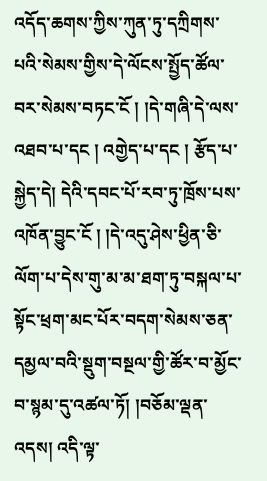འདོད་ཆགས་ཀྱིས་ཀུན་ཏུ་དཀྲིགས་པའི་སེམས་གྱིས་དེ་ལོངས་སྤྱོད་ཚོལ་བར་སེམས་བཏང་ངོ ། །དེ་གཞི་དེ་ལས་འཐབ་པ་དང ། འགྱེད་པ་དང ། རྩོད་པ་སྐྱེད་དེ། དེའི་དབང་པོ་རབ་ཏུ་ཁྲོས་པས་འཁོན་བྱུང་ངོ ། །དེ་འདུ་ཤེས་ཕྱིན་ཅི་ལོག་པ་དེས་གུ་མ་མ་ཐག་ཏུ་བསྐལ་པ་སྟོང་ཕྲག་མང་པོར་བདག་སེམས་ཅན་དམྱལ་བའི་སྡུག་བསྔལ་གྱི་ཚོར་བ་མྱོང་བ་སྙམ་དུ་འཚལ་ཏོ། །བཅོམ་ལྡན་འདས། འདི་ལྟ་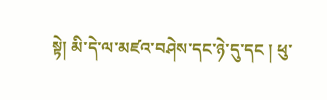སྟེ། མི་དེ་ལ་མཛའ་བཤེས་དང་ཉེ་དུ་དང ། ཕུ་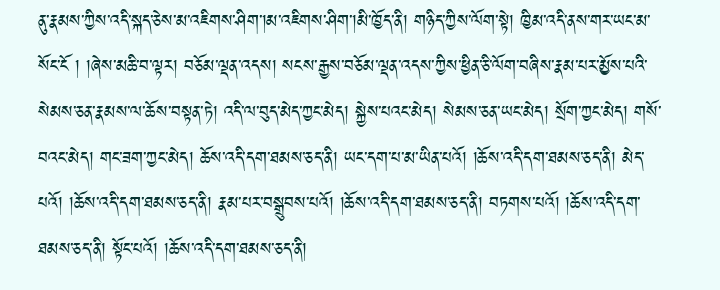ནུ་རྣམས་ཀྱིས་འདི་སྐད་ཅེས་མ་འཇིགས་ཤིག་།མ་འཇིགས་ཤིག་།མི་ཁྱོད་ནི། གཉིད་ཀྱིས་ལོག་སྟེ། ཁྱིམ་འདི་ནས་གར་ཡང་མ་སོང་ངོ ། །ཞེས་མཆི་བ་ལྟར། བཅོམ་ལྡན་འདས། སངས་རྒྱས་བཅོམ་ལྡན་འདས་ཀྱིས་ཕྱིན་ཅི་ལོག་བཞིས་རྣམ་པར་མྱོས་པའི་སེམས་ཅན་རྣམས་ལ་ཆོས་བསྟན་ཏེ། འདི་ལ་བུད་མེད་ཀྱང་མེད། སྐྱེས་པའང་མེད། སེམས་ཅན་ཡང་མེད། སྲོག་ཀྱང་མེད། གསོ་བའང་མེད། གང་ཟག་ཀྱང་མེད། ཆོས་འདི་དག་ཐམས་ཅད་ནི། ཡང་དག་པ་མ་ཡིན་པའོ། །ཆོས་འདི་དག་ཐམས་ཅད་ནི། མེད་པའོ། །ཆོས་འདི་དག་ཐམས་ཅད་ནི། རྣམ་པར་བསྒྲུབས་པའོ། །ཆོས་འདི་དག་ཐམས་ཅད་ནི། བཏགས་པའོ། །ཆོས་འདི་དག་ཐམས་ཅད་ནི། སྟོང་པའོ། །ཆོས་འདི་དག་ཐམས་ཅད་ནི།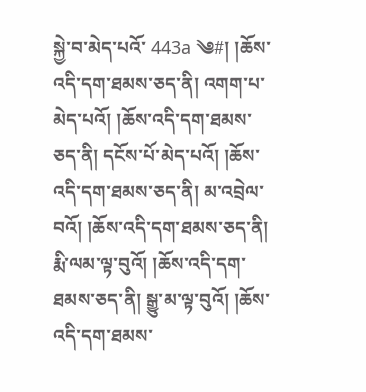སྐྱེ་བ་མེད་པའོ་ 443a ༄#། །ཆོས་འདི་དག་ཐམས་ཅད་ནི། འགག་པ་མེད་པའོ། །ཆོས་འདི་དག་ཐམས་ཅད་ནི། དངོས་པོ་མེད་པའོ། །ཆོས་འདི་དག་ཐམས་ཅད་ནི། མ་འབྲེལ་བའོ། །ཆོས་འདི་དག་ཐམས་ཅད་ནི། རྨི་ལམ་ལྟ་བུའོ། །ཆོས་འདི་དག་ཐམས་ཅད་ནི། སྒྱུ་མ་ལྟ་བུའོ། །ཆོས་འདི་དག་ཐམས་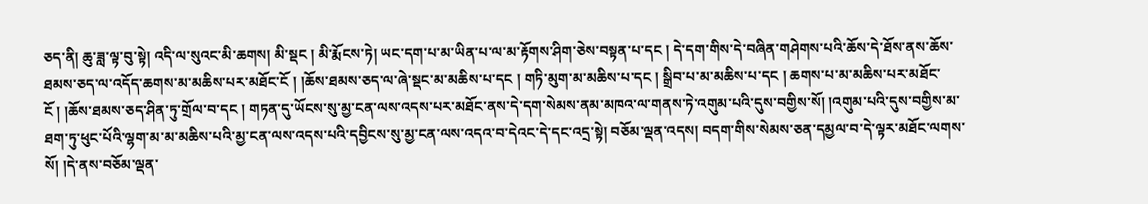ཅད་ནི། ཆུ་ཟླ་ལྟ་བུ་སྟེ། འདི་ལ་སུའང་མི་ཆགས། མི་སྡང ། མི་རྨོངས་ཏེ། ཡང་དག་པ་མ་ཡིན་པ་ལ་མ་རྟོགས་ཤིག་ཅེས་བསྟན་པ་དང ། དེ་དག་གིས་དེ་བཞིན་གཤེགས་པའི་ཆོས་དེ་ཐོས་ནས་ཆོས་ཐམས་ཅད་ལ་འདོད་ཆགས་མ་མཆིས་པར་མཐོང་ངོ ། །ཆོས་ཐམས་ཅད་ལ་ཞེ་སྡང་མ་མཆིས་པ་དང ། གཏི་མུག་མ་མཆིས་པ་དང ། སྒྲིབ་པ་མ་མཆིས་པ་དང ། ཆགས་པ་མ་མཆིས་པར་མཐོང་ངོ ། །ཆོས་ཐམས་ཅད་ཤིན་ཏུ་གྲོལ་བ་དང ། གཏན་དུ་ཡོངས་སུ་མྱ་ངན་ལས་འདས་པར་མཐོང་ནས་དེ་དག་སེམས་ནམ་མཁའ་ལ་གནས་ཏེ་འགུམ་པའི་དུས་བགྱིས་སོ། །འགུམ་པའི་དུས་བགྱིས་མ་ཐག་ཏུ་ཕུང་པོའི་ལྷག་མ་མ་མཆིས་པའི་མྱ་ངན་ལས་འདས་པའི་དབྱིངས་སུ་མྱ་ངན་ལས་འདའ་བ་དེའང་དེ་དང་འདྲ་སྟེ། བཅོམ་ལྡན་འདས། བདག་གིས་སེམས་ཅན་དམྱལ་བ་དེ་ལྟར་མཐོང་ལགས་སོ། །དེ་ནས་བཅོམ་ལྡན་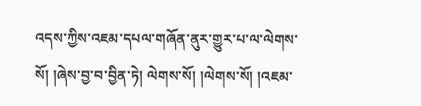འདས་ཀྱིས་འཇམ་དཔལ་གཞོན་ནུར་གྱུར་པ་ལ་ལེགས་སོ། །ཞེས་བྱ་བ་བྱིན་ཏེ། ལེགས་སོ། །ལེགས་སོ། །འཇམ་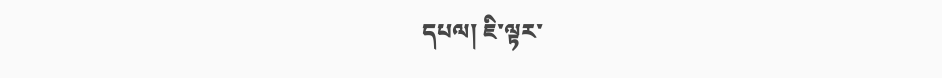དཔལ། ཇི་ལྟར་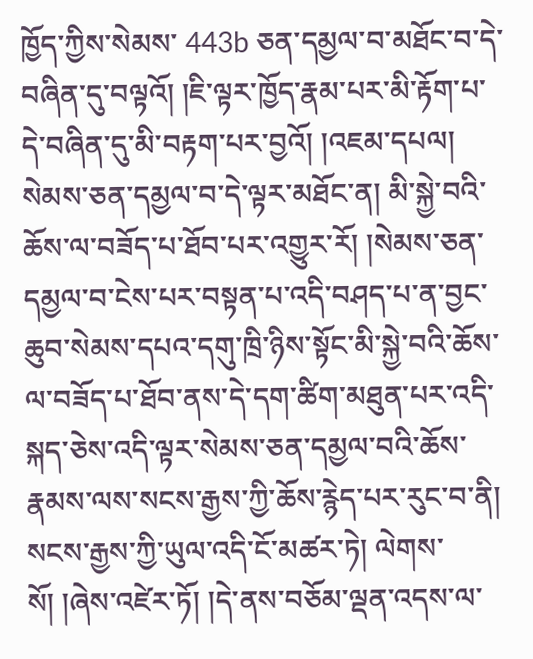ཁྱོད་ཀྱིས་སེམས་ 443b ཅན་དམྱལ་བ་མཐོང་བ་དེ་བཞིན་དུ་བལྟའོ། །ཇི་ལྟར་ཁྱོད་རྣམ་པར་མི་རྟོག་པ་དེ་བཞིན་དུ་མི་བརྟག་པར་བྱའོ། །འཇམ་དཔལ། སེམས་ཅན་དམྱལ་བ་དེ་ལྟར་མཐོང་ན། མི་སྐྱེ་བའི་ཆོས་ལ་བཟོད་པ་ཐོབ་པར་འགྱུར་རོ། །སེམས་ཅན་དམྱལ་བ་ངེས་པར་བསྟན་པ་འདི་བཤད་པ་ན་བྱང་ཆུབ་སེམས་དཔའ་དགུ་ཁྲི་ཉིས་སྟོང་མི་སྐྱེ་བའི་ཆོས་ལ་བཟོད་པ་ཐོབ་ནས་དེ་དག་ཚིག་མཐུན་པར་འདི་སྐད་ཅེས་འདི་ལྟར་སེམས་ཅན་དམྱལ་བའི་ཆོས་རྣམས་ལས་སངས་རྒྱས་ཀྱི་ཆོས་རྙེད་པར་རུང་བ་ནི། སངས་རྒྱས་ཀྱི་ཡུལ་འདི་ངོ་མཚར་ཏེ། ལེགས་སོ། །ཞེས་འཛེར་ཏོ། །དེ་ནས་བཅོམ་ལྡན་འདས་ལ་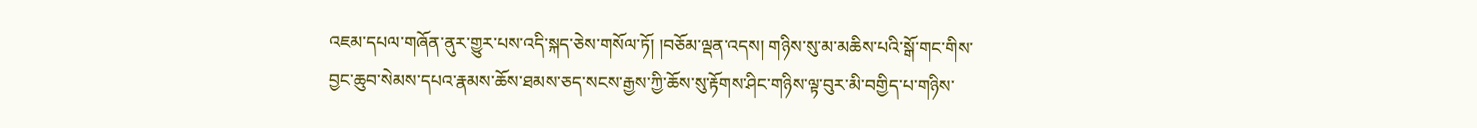འཇམ་དཔལ་གཞོན་ནུར་གྱུར་པས་འདི་སྐད་ཅེས་གསོལ་ཏོ། །བཅོམ་ལྡན་འདས། གཉིས་སུ་མ་མཆིས་པའི་སྒོ་གང་གིས་བྱང་ཆུབ་སེམས་དཔའ་རྣམས་ཆོས་ཐམས་ཅད་སངས་རྒྱས་ཀྱི་ཆོས་སུ་རྟོགས་ཤིང་གཉིས་ལྟ་བུར་མི་བགྱིད་པ་གཉིས་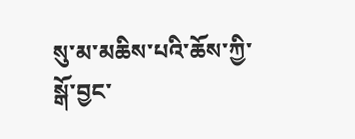སུ་མ་མཆིས་པའི་ཆོས་ཀྱི་སྒོ་བྱང་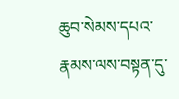ཆུབ་སེམས་དཔའ་རྣམས་ལས་བསྟན་དུ་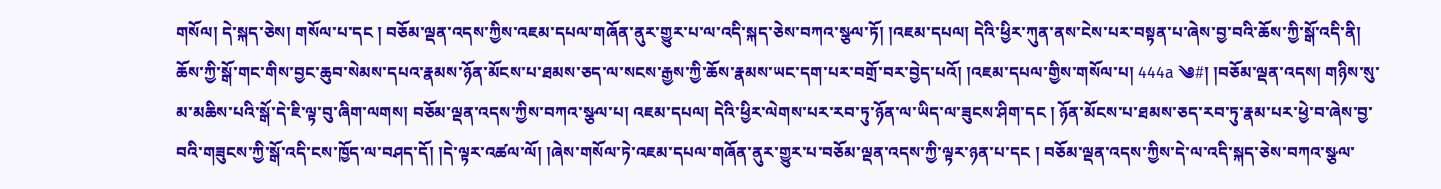གསོལ། དེ་སྐད་ཅེས། གསོལ་པ་དང ། བཅོམ་ལྡན་འདས་ཀྱིས་འཇམ་དཔལ་གཞོན་ནུར་གྱུར་པ་ལ་འདི་སྐད་ཅེས་བཀའ་སྩལ་ཏོ། །འཇམ་དཔལ། དེའི་ཕྱིར་ཀུན་ནས་ངེས་པར་བསྟན་པ་ཞེས་བྱ་བའི་ཆོས་ཀྱི་སྒོ་འདི་ནི། ཆོས་ཀྱི་སྒོ་གང་གིས་བྱང་ཆུབ་སེམས་དཔའ་རྣམས་ཉོན་མོངས་པ་ཐམས་ཅད་ལ་སངས་རྒྱས་ཀྱི་ཆོས་རྣམས་ཡང་དག་པར་བགྲོ་བར་བྱེད་པའོ། །འཇམ་དཔལ་གྱིས་གསོལ་པ། 444a ༄#། །བཅོམ་ལྡན་འདས། གཉིས་སུ་མ་མཆིས་པའི་སྒོ་དེ་ཇི་ལྟ་བུ་ཞིག་ལགས། བཅོམ་ལྡན་འདས་ཀྱིས་བཀའ་སྩལ་པ། འཇམ་དཔལ། དེའི་ཕྱིར་ལེགས་པར་རབ་ཏུ་ཉོན་ལ་ཡིད་ལ་ཟུངས་ཤིག་དང ། ཉོན་མོངས་པ་ཐམས་ཅད་རབ་ཏུ་རྣམ་པར་ཕྱེ་བ་ཞེས་བྱ་བའི་གཟུངས་ཀྱི་སྒོ་འདི་ངས་ཁྱོད་ལ་བཤད་དོ། །དེ་ལྟར་འཚལ་ལོ། །ཞེས་གསོལ་ཏེ་འཇམ་དཔལ་གཞོན་ནུར་གྱུར་པ་བཅོམ་ལྡན་འདས་ཀྱི་ལྟར་ཉན་པ་དང ། བཅོམ་ལྡན་འདས་ཀྱིས་དེ་ལ་འདི་སྐད་ཅེས་བཀའ་སྩལ་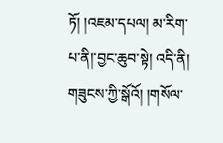ཏོ། །འཇམ་དཔལ། མ་རིག་པ་ནི།་བྱང་ཆུབ་སྟེ། འདི་ནི། གཟུངས་ཀྱི་སྒོའོ། །གསོལ་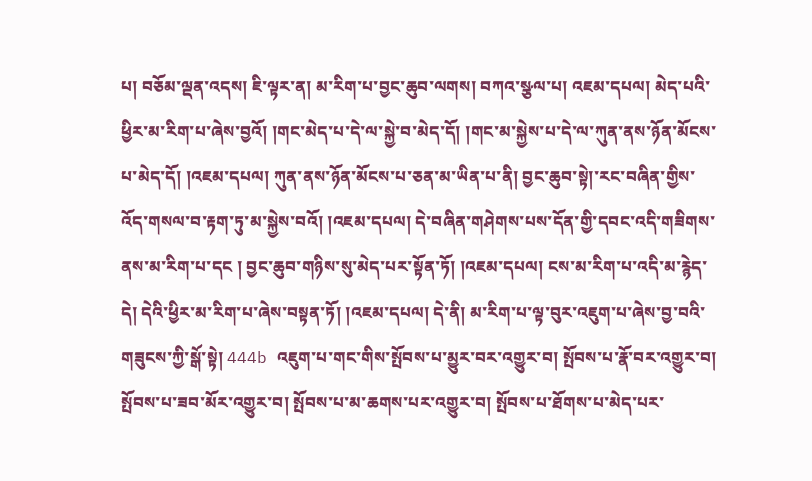པ། བཅོམ་ལྡན་འདས། ཇི་ལྟར་ན། མ་རིག་པ་བྱང་ཆུབ་ལགས། བཀའ་སྩལ་པ། འཇམ་དཔལ། མེད་པའི་ཕྱིར་མ་རིག་པ་ཞེས་བྱའོ། །གང་མེད་པ་དེ་ལ་སྐྱེ་བ་མེད་དོ། །གང་མ་སྐྱེས་པ་དེ་ལ་ཀུན་ནས་ཉོན་མོངས་པ་མེད་དོ། །འཇམ་དཔལ། ཀུན་ནས་ཉོན་མོངས་པ་ཅན་མ་ཡིན་པ་ནི། བྱང་ཆུབ་སྟེ།་རང་བཞིན་གྱིས་འོད་གསལ་བ་རྟག་ཏུ་མ་སྐྱེས་བའོ། །འཇམ་དཔལ། དེ་བཞིན་གཤེགས་པས་དོན་གྱི་དབང་འདི་གཟིགས་ནས་མ་རིག་པ་དང ། བྱང་ཆུབ་གཉིས་སུ་མེད་པར་སྟོན་ཏོ། །འཇམ་དཔལ། ངས་མ་རིག་པ་འདི་མ་རྙེད་དེ། དེའི་ཕྱིར་མ་རིག་པ་ཞེས་བསྟན་ཏོ། །འཇམ་དཔལ། དེ་ནི། མ་རིག་པ་ལྟ་བུར་འཇུག་པ་ཞེས་བྱ་བའི་གཟུངས་ཀྱི་སྒོ་སྟེ། 444b འཇུག་པ་གང་གིས་སྤོབས་པ་མྱུར་བར་འགྱུར་བ། སྤོབས་པ་རྣོ་བར་འགྱུར་བ། སྤོབས་པ་ཟབ་མོར་འགྱུར་བ། སྤོབས་པ་མ་ཆགས་པར་འགྱུར་བ། སྤོབས་པ་ཐོགས་པ་མེད་པར་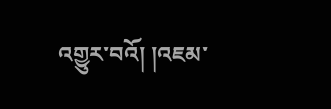འགྱུར་བའོ། །འཇམ་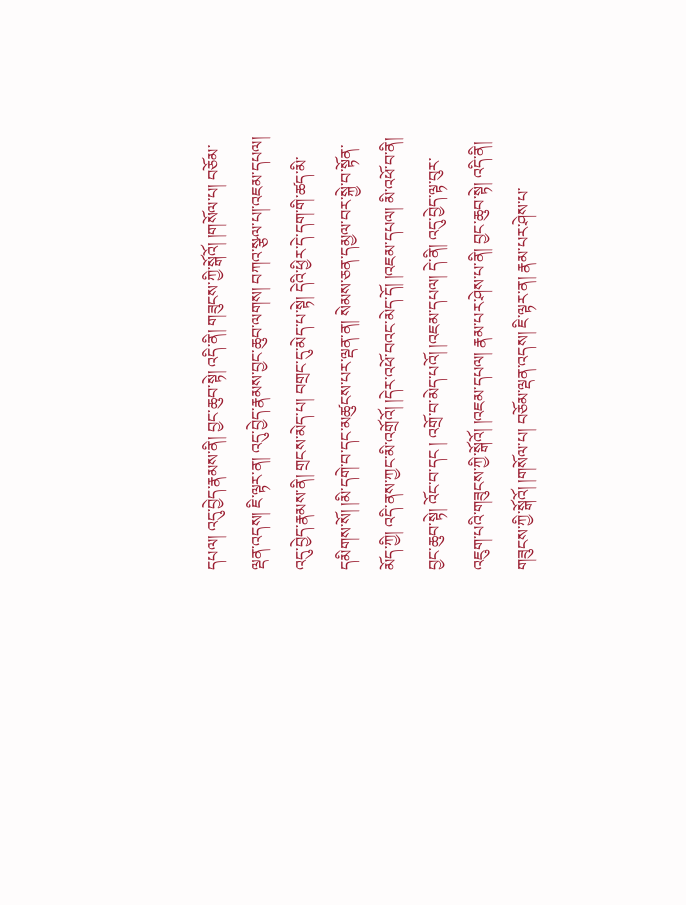དཔལ། འདུ་བྱེད་རྣམས་ནི། བྱང་ཆུབ་སྟེ། འདི་ནི། གཟུངས་ཀྱི་སྒོའོ། །གསོལ་པ། བཅོམ་ལྡན་འདས། ཇི་ལྟར་ན། འདུ་བྱེད་རྣམས་བྱང་ཆུབ་ལགས། བཀའ་སྩལ་པ།་འཇམ་དཔལ། འདུ་བྱེད་རྣམས་ནི། གྲངས་མེད་པ། བགྲང་དུ་མེད་པ་སྟེ། དེའི་ཕྱིར་དེ་དག་གི་ཚད་མི་དམིགས་སོ། །མི་དགེ་བ་དང་མཚུངས་པར་ལྡན་ན། སེམས་ཅན་དམྱལ་བར་སྐྱེ་བ་སྟོན་མོད་ཀྱི། འདི་ནས་ཀྱང་མི་འགྲོའོ། །དེར་འཕོ་བའང་མེད་དོ། །འཇམ་དཔལ། མི་འཕོ་བ་ནི། བྱང་ཆུབ་སྟེ། འོང་བ་དང ། འགྲོ་བ་མེད་པའོ། །འཇམ་དཔལ། དེ་ནི། འདུ་བྱེད་ལྟ་བུར་འཇུག་པའི་གཟུངས་ཀྱི་སྒོའོ། །འཇམ་དཔལ། རྣམ་པར་ཤེས་པ་ནི། བྱང་ཆུབ་སྟེ། འདི་ནི། གཟུངས་ཀྱི་སྒོའོ། །གསོལ་པ། བཅོམ་ལྡན་འདས། ཇི་ལྟར་ན། རྣམ་པར་ཤེས་པ་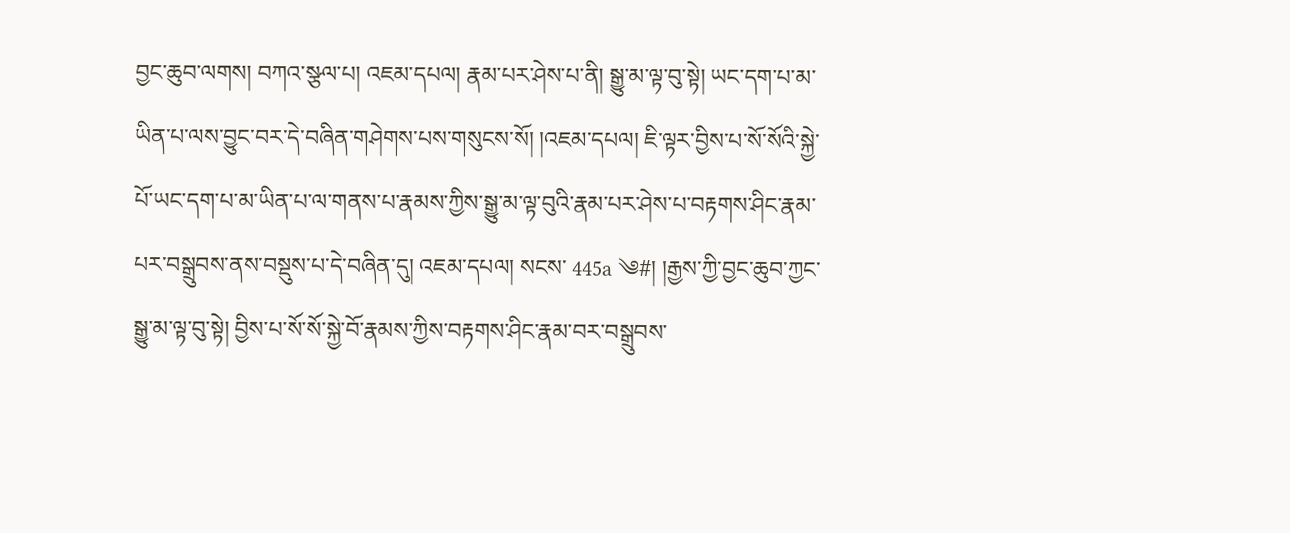བྱང་ཆུབ་ལགས། བཀའ་སྩལ་པ། འཇམ་དཔལ། རྣམ་པར་ཤེས་པ་ནི། སྒྱུ་མ་ལྟ་བུ་སྟེ། ཡང་དག་པ་མ་ཡིན་པ་ལས་བྱུང་བར་དེ་བཞིན་གཤེགས་པས་གསུངས་སོ། །འཇམ་དཔལ། ཇི་ལྟར་བྱིས་པ་སོ་སོའི་སྐྱེ་པོ་ཡང་དག་པ་མ་ཡིན་པ་ལ་གནས་པ་རྣམས་ཀྱིས་སྒྱུ་མ་ལྟ་བུའི་རྣམ་པར་ཤེས་པ་བརྟགས་ཤིང་རྣམ་པར་བསྒྲུབས་ནས་བསྡུས་པ་དེ་བཞིན་དུ། འཇམ་དཔལ། སངས་ 445a ༄#། །རྒྱས་ཀྱི་བྱང་ཆུབ་ཀྱང་སྒྱུ་མ་ལྟ་བུ་སྟེ། བྱིས་པ་སོ་སོ་སྐྱེ་བོ་རྣམས་ཀྱིས་བརྟགས་ཤིང་རྣམ་བར་བསྒྲུབས་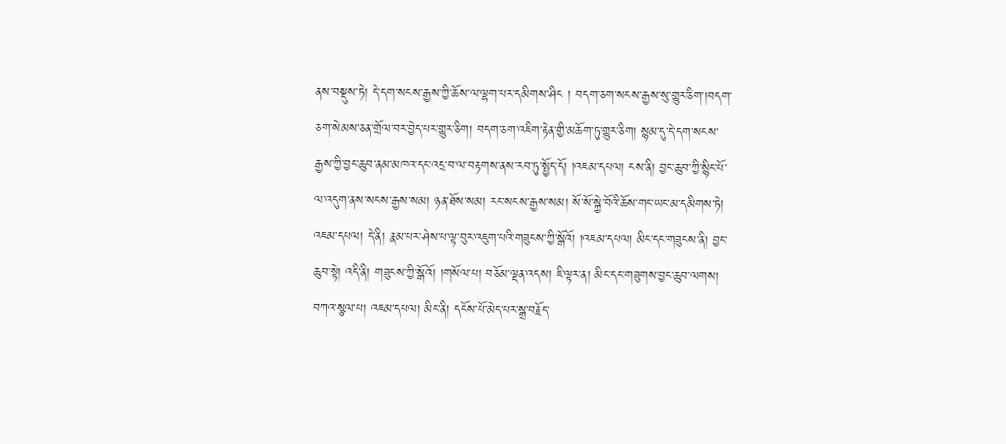ནས་བསྡུས་ཏེ། དེ་དག་སངས་རྒྱས་ཀྱི་ཆོས་ལ་ལྷག་པར་དམིགས་ཤིང ། བདག་ཅག་སངས་རྒྱས་སུ་གྱུར་ཅིག་།བདག་ཅག་སེམས་ཅན་གྲོལ་བར་བྱེད་པར་གྱུར་ཅིག། བདག་ཅག་འཇིག་རྟེན་གྱི་མཆོག་ཏུ་གྱུར་ཅིག། སྙམ་དུ་དེ་དག་སངས་རྒྱས་ཀྱི་བྱང་ཆུབ་ནམ་མཁའ་དང་འདྲ་བ་ལ་བརྟགས་ནས་རབ་ཏུ་སྤྱོད་དོ། །འཇམ་དཔལ། ངས་ནི། བྱང་ཆུབ་ཀྱི་སྙིང་པོ་ལ་འདུག་ནས་སངས་རྒྱས་སམ། ཉན་ཐོས་སམ། རང་སངས་རྒྱས་སམ། སོ་སོ་སྐྱེ་བོའི་ཆོས་གང་ཡང་མ་དམིགས་ཏེ། འཇམ་དཔལ། དེ་ནི། རྣམ་པར་ཤེས་པ་ལྟ་བུར་འཇུག་པའི་གཟུངས་ཀྱི་སྒོའོ། །འཇམ་དཔལ། མིང་དང་གཟུངས་ནི། བྱང་ཆུབ་སྟེ། འདི་ནི། གཟུངས་ཀྱི་སྒོའོ། །གསོལ་པ། བཅོམ་ལྡན་འདས། ཇི་ལྟར་ན། མིང་དང་གཟུགས་བྱང་ཆུབ་ལགས། བཀའ་སྩལ་པ། འཇམ་དཔལ། མིང་ནི། དངོས་པོ་མེད་པར་སྒྲ་བརྗོད་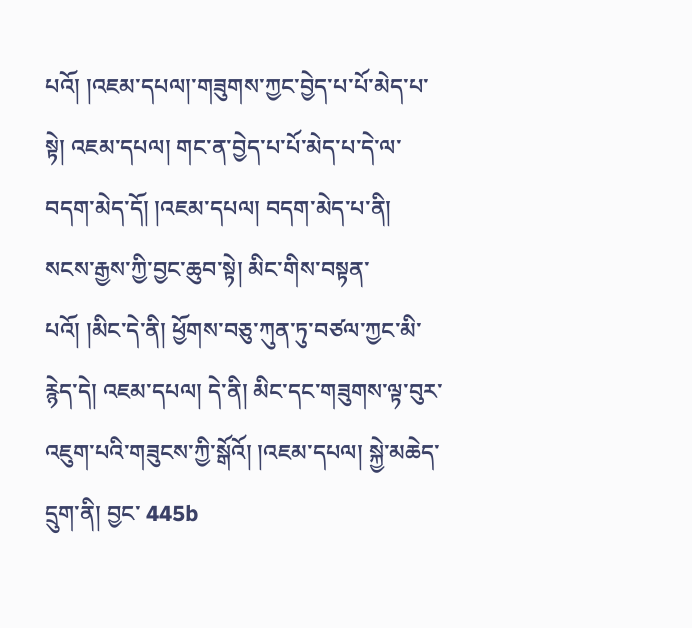པའོ། །འཇམ་དཔལ།་གཟུགས་ཀྱང་བྱེད་པ་པོ་མེད་པ་སྟེ། འཇམ་དཔལ། གང་ན་བྱེད་པ་པོ་མེད་པ་དེ་ལ་བདག་མེད་དོ། །འཇམ་དཔལ། བདག་མེད་པ་ནི། སངས་རྒྱས་ཀྱི་བྱང་ཆུབ་སྟེ། མིང་གིས་བསྟན་པའོ། །མིང་དེ་ནི། ཕྱོགས་བཅུ་ཀུན་ཏུ་བཙལ་ཀྱང་མི་རྙེད་དེ། འཇམ་དཔལ། དེ་ནི། མིང་དང་གཟུགས་ལྟ་བུར་འཇུག་པའི་གཟུངས་ཀྱི་སྒོའོ། །འཇམ་དཔལ། སྐྱེ་མཆེད་དྲུག་ནི། བྱང་ 445b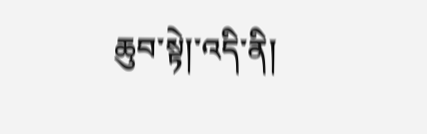ཆུབ་སྟེ།་འདི་ནི།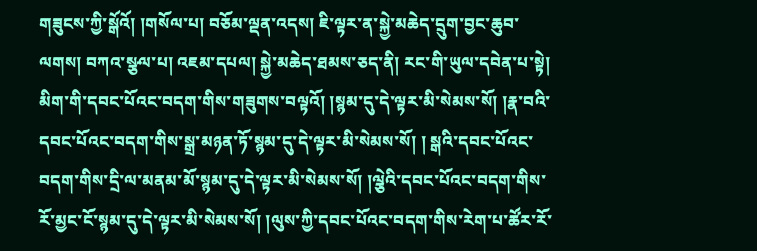གཟུངས་ཀྱི་སྒོའོ། །གསོལ་པ། བཅོམ་ལྡན་འདས། ཇི་ལྟར་ན་སྐྱེ་མཆེད་དྲུག་བྱང་ཆུབ་ལགས། བཀའ་སྩལ་པ། འཇམ་དཔལ། སྐྱེ་མཆེད་ཐམས་ཅད་ནི། རང་གི་ཡུལ་དབེན་པ་སྟེ། མིག་གི་དབང་པོའང་བདག་གིས་གཟུགས་བལྟའོ། །སྙམ་དུ་དེ་ལྟར་མི་སེམས་སོ། །རྣ་བའི་དབང་པོའང་བདག་གིས་སྒྲ་མཉན་ཏོ་སྙམ་དུ་དེ་ལྟར་མི་སེམས་སོ། ། སྒའི་དབང་པོའང་བདག་གིས་དྲི་ལ་མནམ་མོ་སྙམ་དུ་དེ་ལྟར་མི་སེམས་སོ། །ལྕེའི་དབང་པོའང་བདག་གིས་རོ་མྱང་ངོ་སྙམ་དུ་དེ་ལྟར་མི་སེམས་སོ། །ལུས་ཀྱི་དབང་པོའང་བདག་གིས་རེག་པ་ཚོར་རོ་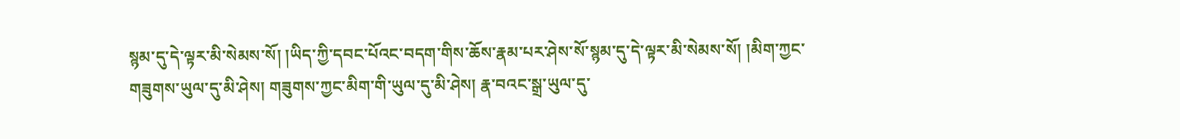སྙམ་དུ་དེ་ལྟར་མི་སེམས་སོ། །ཡིད་ཀྱི་དབང་པོའང་བདག་གིས་ཆོས་རྣམ་པར་ཤེས་སོ་སྙམ་དུ་དེ་ལྟར་མི་སེམས་སོ། །མིག་ཀྱང་གཟུགས་ཡུལ་དུ་མི་ཤེས། གཟུགས་ཀྱང་མིག་གི་ཡུལ་དུ་མི་ཤེས། རྣ་བའང་སྒྲ་ཡུལ་དུ་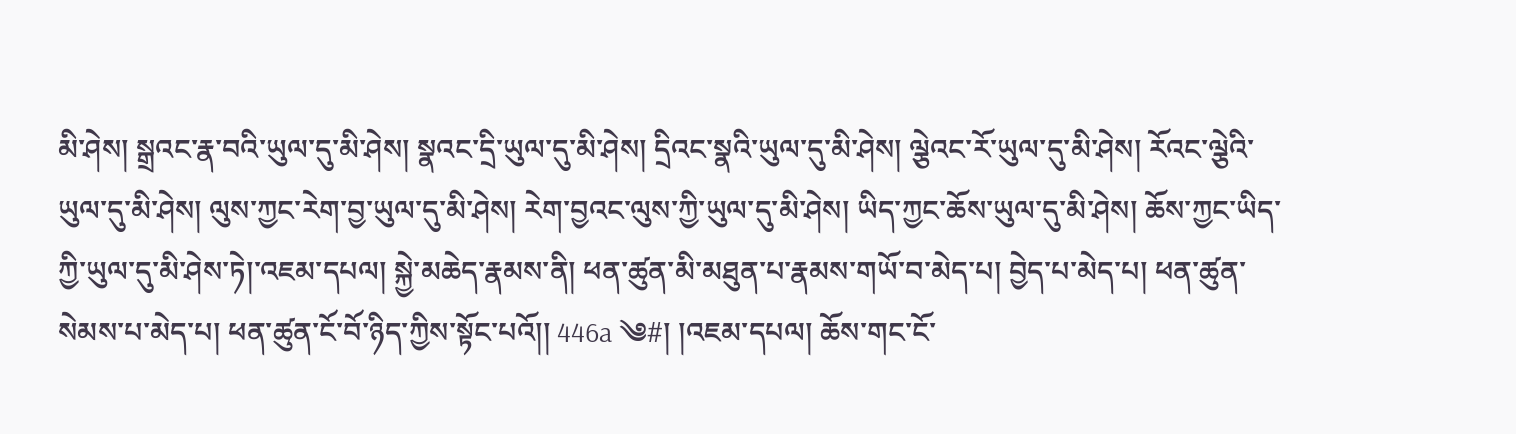མི་ཤེས། སྒྲའང་རྣ་བའི་ཡུལ་དུ་མི་ཤེས། སྣའང་དྲི་ཡུལ་དུ་མི་ཤེས། དྲིའང་སྣའི་ཡུལ་དུ་མི་ཤེས། ལྕེའང་རོ་ཡུལ་དུ་མི་ཤེས། རོའང་ལྕེའི་ཡུལ་དུ་མི་ཤེས། ལུས་ཀྱང་རེག་བྱ་ཡུལ་དུ་མི་ཤེས། རེག་བྱའང་ལུས་ཀྱི་ཡུལ་དུ་མི་ཤེས། ཡིད་ཀྱང་ཆོས་ཡུལ་དུ་མི་ཤེས། ཆོས་ཀྱང་ཡིད་ཀྱི་ཡུལ་དུ་མི་ཤེས་ཏེ།་འཇམ་དཔལ། སྐྱེ་མཆེད་རྣམས་ནི། ཕན་ཚུན་མི་མཐུན་པ་རྣམས་གཡོ་བ་མེད་པ། བྱེད་པ་མེད་པ། ཕན་ཚུན་སེམས་པ་མེད་པ། ཕན་ཚུན་ངོ་བོ་ཉིད་ཀྱིས་སྟོང་པའོ།། 446a ༄#། །འཇམ་དཔལ། ཆོས་གང་ངོ་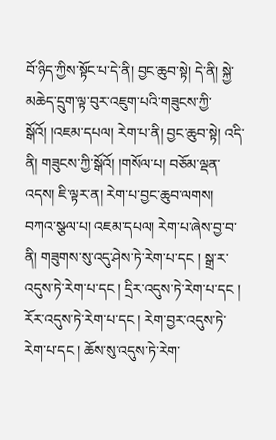བོ་ཉིད་ཀྱིས་སྟོང་པ་དེ་ནི། བྱང་ཆུབ་སྟེ། དེ་ནི། སྐྱེ་མཆེད་དྲུག་ལྟ་བུར་འཇུག་པའི་གཟུངས་ཀྱི་སྒོའོ། །འཇམ་དཔལ། རེག་པ་ནི། བྱང་ཆུབ་སྟེ། འདི་ནི། གཟུངས་ཀྱི་སྒོའོ། །གསོལ་པ། བཅོམ་ལྡན་འདས། ཇི་ལྟར་ན། རེག་པ་བྱང་ཆུབ་ལགས། བཀའ་སྩལ་པ། འཇམ་དཔལ། རེག་པ་ཞེས་བྱ་བ་ནི། གཟུགས་སུ་འདུ་ཤེས་ཏེ་རེག་པ་དང ། སྒྲ་ར་འདུས་ཏེ་རེག་པ་དང ། དྲིར་འདུས་ཏེ་རེག་པ་དང ། རོར་འདུས་ཏེ་རེག་པ་དང ། རེག་བྱར་འདུས་ཏེ་རེག་པ་དང ། ཆོས་སུ་འདུས་ཏེ་རེག་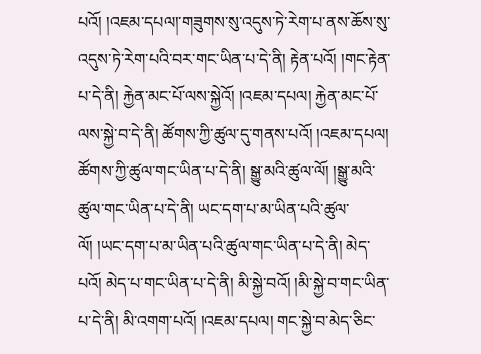པའོ། །འཇམ་དཔལ།་གཟུགས་སུ་འདུས་ཏེ་རེག་པ་ནས་ཆོས་སུ་འདུས་ཏེ་རེག་པའི་བར་གང་ཡིན་པ་དེ་ནི། རྟེན་པའོ། །གང་རྟེན་པ་དེ་ནི། རྐྱེན་མང་པོ་ལས་སྐྱེའོ། །འཇམ་དཔལ། རྐྱེན་མང་པོ་ལས་སྐྱེ་བ་དེ་ནི། ཚོགས་ཀྱི་ཚུལ་དུ་གནས་པའོ། །འཇམ་དཔལ། ཚོགས་ཀྱི་ཚུལ་གང་ཡིན་པ་དེ་ནི། སྒྱུ་མའི་ཚུལ་ལོ། །སྒྱུ་མའི་ཚུལ་གང་ཡིན་པ་དེ་ནི། ཡང་དག་པ་མ་ཡིན་པའི་ཚུལ་ལོ། །ཡང་དག་པ་མ་ཡིན་པའི་ཚུལ་གང་ཡིན་པ་དེ་ནི། མེད་པའོ། མེད་པ་གང་ཡིན་པ་དེ་ནི། མི་སྐྱེ་བའོ། །མི་སྐྱེ་བ་གང་ཡིན་པ་དེ་ནི། མི་འགག་པའོ། །འཇམ་དཔལ། གང་སྐྱེ་བ་མེད་ཅིང་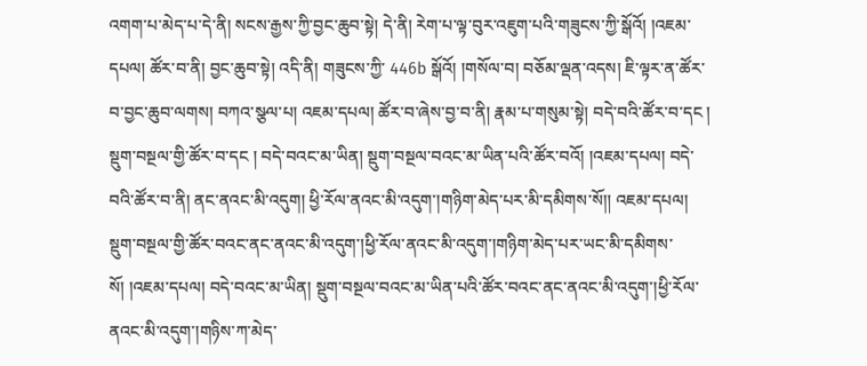འགག་པ་མེད་པ་དེ་ནི། སངས་རྒྱས་ཀྱི་བྱང་ཆུབ་སྟེ། དེ་ནི། རེག་པ་ལྟ་བུར་འཇུག་པའི་གཟུངས་ཀྱི་སྒོའོ། །འཇམ་དཔལ། ཚོར་བ་ནི། བྱང་ཆུབ་སྟེ། འདི་ནི། གཟུངས་ཀྱི་ 446b སྒོའོ། །གསོལ་བ། བཅོམ་ལྡན་འདས། ཇི་ལྟར་ན་ཚོར་བ་བྱང་ཆུབ་ལགས། བཀའ་སྩལ་པ། འཇམ་དཔལ། ཚོར་བ་ཞེས་བྱ་བ་ནི། རྣམ་པ་གསུམ་སྟེ། བདེ་བའི་ཚོར་བ་དང ། སྡུག་བསྔལ་གྱི་ཚོར་བ་དང ། བདེ་བའང་མ་ཡིན། སྡུག་བསྔལ་བའང་མ་ཡིན་པའི་ཚོར་བའོ། །འཇམ་དཔལ། བདེ་བའི་ཚོར་བ་ནི། ནང་ནའང་མི་འདུག། ཕྱི་རོལ་ནའང་མི་འདུག་།གཉིག་མེད་པར་མི་དམིགས་སོ།། འཇམ་དཔལ། སྡུག་བསྔལ་གྱི་ཚོར་བའང་ནང་ནའང་མི་འདུག་།ཕྱི་རོལ་ནའང་མི་འདུག་།གཉིག་མེད་པར་ཡང་མི་དམིགས་སོ། །འཇམ་དཔལ། བདེ་བའང་མ་ཡིན། སྡུག་བསྔལ་བའང་མ་ཡིན་པའི་ཚོར་བའང་ནང་ནའང་མི་འདུག་།ཕྱི་རོལ་ནའང་མི་འདུག་།གཉིས་ཀ་མེད་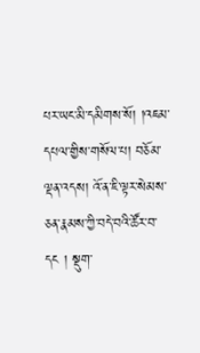པར་ཡང་མི་དམིགས་སོ། །འཇམ་དཔལ་གྱིས་གསོལ་པ། བཅོམ་ལྡན་འདས། འོ་ན་ཇི་ལྟར་སེམས་ཅན་རྣམས་ཀྱི་བདེ་བའི་ཚོར་བ་དང ། སྡུག་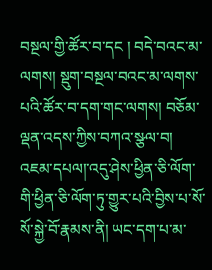བསྔལ་གྱི་ཚོར་བ་དང ། བདེ་བའང་མ་ལགས། སྡུག་བསྔལ་བའང་མ་ལགས་པའི་ཚོར་བ་དག་གང་ལགས། བཅོམ་ལྡན་འདས་ཀྱིས་བཀའ་སྩལ་བ། འཇམ་དཔལ།་འདུ་ཤེས་ཕྱིན་ཅི་ལོག་གི་ཕྱིན་ཅི་ལོག་ཏུ་གྱུར་པའི་བྱིས་པ་སོ་སོ་སྐྱེ་བོ་རྣམས་ནི། ཡང་དག་པ་མ་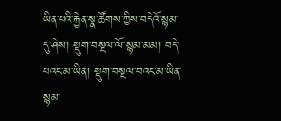ཡིན་པའི་རྐྱེན་སྣ་ཚོགས་ཀྱིས་བདེའོ་སྙམ་དུ་ཤེས། སྡུག་བསྔལ་ལོ་སྙམ་མམ། བདེ་པའང་མ་ཡིན། སྡུག་བསྔལ་བའང་མ་ཡིན་སྙམ་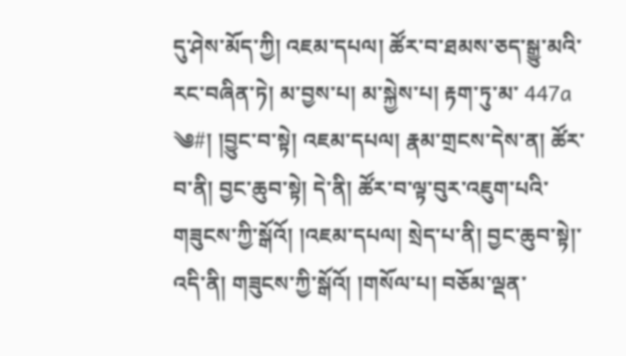དུ་ཤེས་མོད་ཀྱི། འཇམ་དཔལ། ཚོར་བ་ཐམས་ཅད་སྒྱུ་མའི་རང་བཞིན་ཏེ། མ་བྱས་པ། མ་སྐྱེས་པ། རྟག་ཏུ་མ་ 447a ༄#། །བྱུང་བ་སྟེ། འཇམ་དཔལ། རྣམ་གྲངས་དེས་ན། ཚོར་བ་ནི། བྱང་ཆུབ་སྟེ། དེ་ནི། ཚོར་བ་ལྟ་བུར་འཇུག་པའི་གཟུངས་ཀྱི་སྒོའོ། །འཇམ་དཔལ། སྲེད་པ་ནི། བྱང་ཆུབ་སྟེ།་འདི་ནི། གཟུངས་ཀྱི་སྒོའོ། །གསོལ་པ། བཅོམ་ལྡན་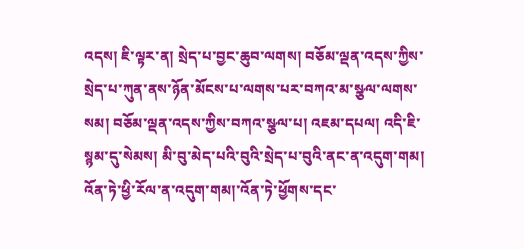འདས། ཇི་ལྟར་ན། སྲེད་པ་བྱང་ཆུབ་ལགས། བཅོམ་ལྡན་འདས་ཀྱིས་སྲེད་པ་ཀུན་ནས་ཉོན་མོངས་པ་ལགས་པར་བཀའ་མ་སྩལ་ལགས་སམ། བཅོམ་ལྡན་འདས་ཀྱིས་བཀའ་སྩལ་པ། འཇམ་དཔལ། འདི་ཇི་སྙམ་དུ་སེམས། མི་བུ་མེད་པའི་བུའི་སྲེད་པ་བུའི་ནང་ན་འདུག་གམ། འོན་ཏེ་ཕྱི་རོལ་ན་འདུག་གམ།་འོན་ཏེ་ཕྱོགས་དང་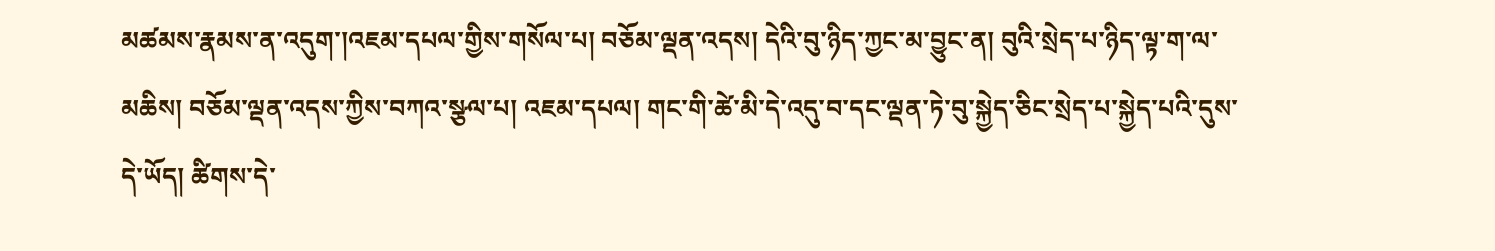མཚམས་རྣམས་ན་འདུག་།འཇམ་དཔལ་གྱིས་གསོལ་པ། བཅོམ་ལྡན་འདས། དེའི་བུ་ཉིད་ཀྱང་མ་བྱུང་ན། བུའི་སྲེད་པ་ཉིད་ལྟ་ག་ལ་མཆིས། བཅོམ་ལྡན་འདས་ཀྱིས་བཀའ་སྩལ་པ། འཇམ་དཔལ། གང་གི་ཚེ་མི་དེ་འདུ་བ་དང་ལྡན་ཏེ་བུ་སྐྱེད་ཅིང་སྲེད་པ་སྐྱེད་པའི་དུས་དེ་ཡོད། ཚིགས་དེ་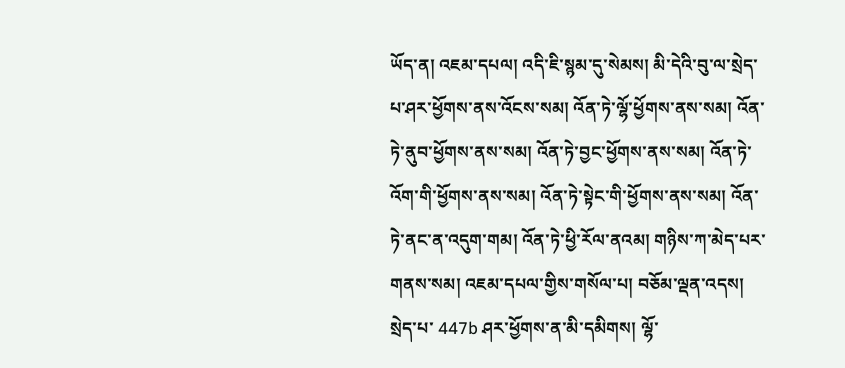ཡོད་ན། འཇམ་དཔལ། འདི་ཇི་སྙམ་དུ་སེམས། མི་དེའི་བུ་ལ་སྲེད་པ་ཤར་ཕྱོགས་ནས་འོངས་སམ། འོན་ཏེ་ལྷོ་ཕྱོགས་ནས་སམ། འོན་ཏེ་ནུབ་ཕྱོགས་ནས་སམ། འོན་ཏེ་བྱང་ཕྱོགས་ནས་སམ། འོན་ཏེ་འོག་གི་ཕྱོགས་ནས་སམ། འོན་ཏེ་སྟེང་གི་ཕྱོགས་ནས་སམ། འོན་ཏེ་ནང་ན་འདུག་གམ། འོན་ཏེ་ཕྱི་རོལ་ནའམ། གཉིས་ཀ་མེད་པར་གནས་སམ། འཇམ་དཔལ་གྱིས་གསོལ་པ། བཅོམ་ལྡན་འདས། སྲེད་པ་ 447b ཤར་ཕྱོགས་ན་མི་དམིགས། ལྷོ་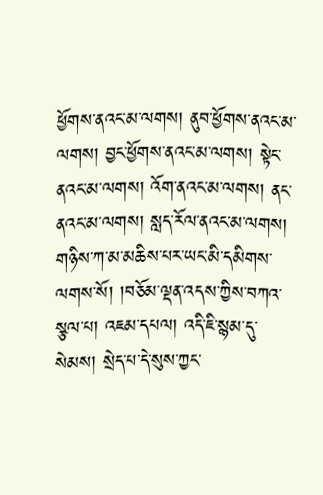ཕྱོགས་ནའང་མ་ལགས། ནུབ་ཕྱོགས་ནའང་མ་ལགས། བྱང་ཕྱོགས་ནའང་མ་ལགས། སྟེང་ནའང་མ་ལགས། འོག་ནའང་མ་ལགས། ནང་ནའང་མ་ལགས། སླད་རོལ་ནའང་མ་ལགས། གཉིས་ཀ་མ་མཆིས་པར་ཡང་མི་དམིགས་ལགས་སོ། །བཅོམ་ལྡན་འདས་ཀྱིས་བཀའ་སྩལ་པ། འཇམ་དཔལ། འདི་ཇི་སྙམ་དུ་སེམས། སྲེད་པ་དེ་སུས་ཀྱང་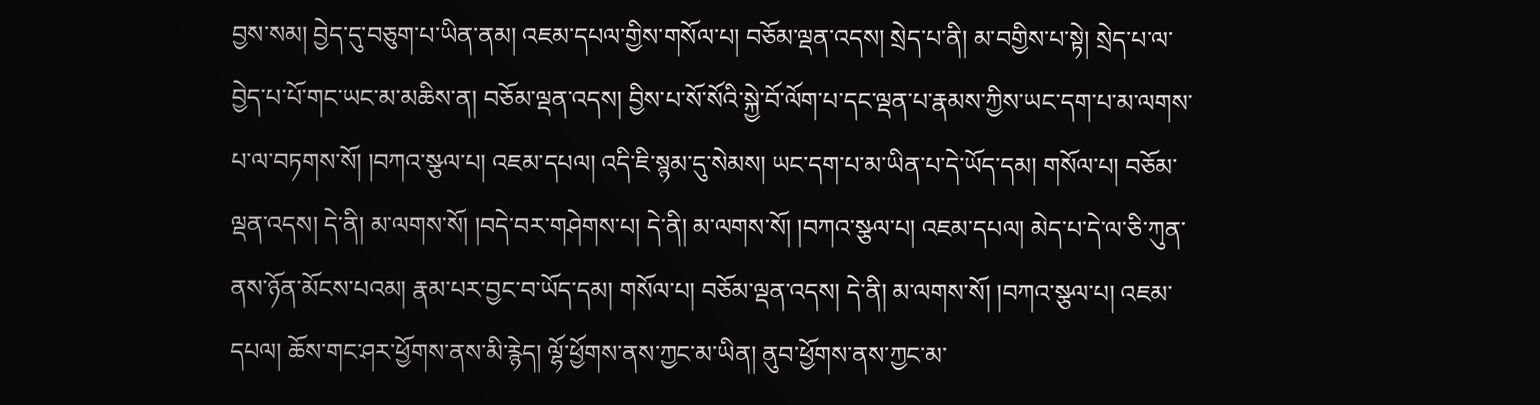བྱས་སམ། བྱེད་དུ་བཅུག་པ་ཡིན་ནམ། འཇམ་དཔལ་གྱིས་གསོལ་པ། བཅོམ་ལྡན་འདས། སྲེད་པ་ནི། མ་བགྱིས་པ་སྟེ། སྲེད་པ་ལ་བྱེད་པ་པོ་གང་ཡང་མ་མཆིས་ན། བཅོམ་ལྡན་འདས། བྱིས་པ་སོ་སོའི་སྐྱེ་བོ་ལོག་པ་དང་ལྡན་པ་རྣམས་ཀྱིས་ཡང་དག་པ་མ་ལགས་པ་ལ་བཏགས་སོ། །བཀའ་སྩལ་པ། འཇམ་དཔལ། འདི་ཇི་སྙམ་དུ་སེམས། ཡང་དག་པ་མ་ཡིན་པ་དེ་ཡོད་དམ། གསོལ་པ། བཅོམ་ལྡན་འདས། དེ་ནི། མ་ལགས་སོ། །བདེ་བར་གཤེགས་པ། དེ་ནི། མ་ལགས་སོ། །བཀའ་སྩལ་པ། འཇམ་དཔལ། མེད་པ་དེ་ལ་ཅི་ཀུན་ནས་ཉོན་མོངས་པའམ། རྣམ་པར་བྱང་བ་ཡོད་དམ། གསོལ་པ། བཅོམ་ལྡན་འདས། དེ་ནི། མ་ལགས་སོ། །བཀའ་སྩལ་པ། འཇམ་དཔལ། ཆོས་གང་ཤར་ཕྱོགས་ནས་མི་རྙེད། ལྷོ་ཕྱོགས་ནས་ཀྱང་མ་ཡིན། ནུབ་ཕྱོགས་ནས་ཀྱང་མ་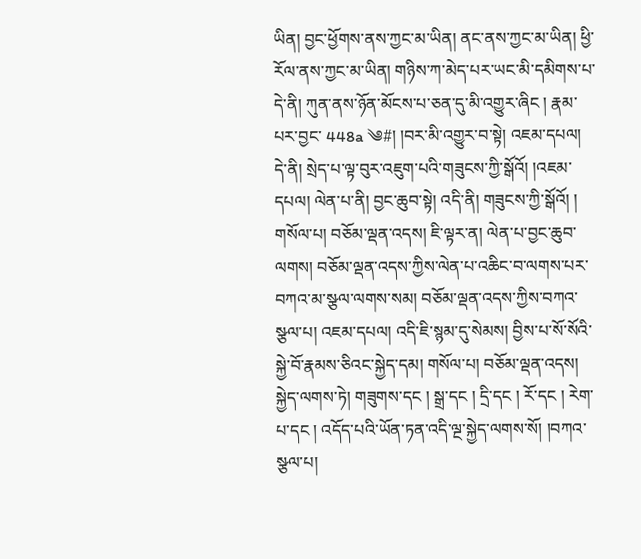ཡིན། བྱང་ཕྱོགས་ནས་ཀྱང་མ་ཡིན། ནང་ནས་ཀྱང་མ་ཡིན། ཕྱི་རོལ་ནས་ཀྱང་མ་ཡིན། གཉིས་ཀ་མེད་པར་ཡང་མི་དམིགས་པ་དེ་ནི། ཀུན་ནས་ཉོན་མོངས་པ་ཅན་དུ་མི་འགྱུར་ཞིང ། རྣམ་པར་བྱང་ 448a ༄#། །བར་མི་འགྱུར་བ་སྟེ། འཇམ་དཔལ། དེ་ནི། སྲེད་པ་ལྟ་བུར་འཇུག་པའི་གཟུངས་ཀྱི་སྒོའོ། །འཇམ་དཔལ། ལེན་པ་ནི། བྱང་ཆུབ་སྟེ། འདི་ནི། གཟུངས་ཀྱི་སྒོའོ། ། གསོལ་པ། བཅོམ་ལྡན་འདས། ཇི་ལྟར་ན། ལེན་པ་བྱང་ཆུབ་ལགས། བཅོམ་ལྡན་འདས་ཀྱིས་ལེན་པ་འཆིང་བ་ལགས་པར་བཀའ་མ་སྩལ་ལགས་སམ། བཅོམ་ལྡན་འདས་ཀྱིས་བཀའ་སྩལ་པ། འཇམ་དཔལ། འདི་ཇི་སྙམ་དུ་སེམས། བྱིས་པ་སོ་སོའི་སྐྱེ་བོ་རྣམས་ཅིའང་སྐྱེད་དམ། གསོལ་པ། བཅོམ་ལྡན་འདས། སྐྱེད་ལགས་ཏེ། གཟུགས་དང ། སྒྲ་དང ། དྲི་དང ། རོ་དང ། རེག་པ་དང ། འདོད་པའི་ཡོན་ཏན་འདི་ལྔ་སྐྱེད་ལགས་སོ། །བཀའ་སྩལ་པ།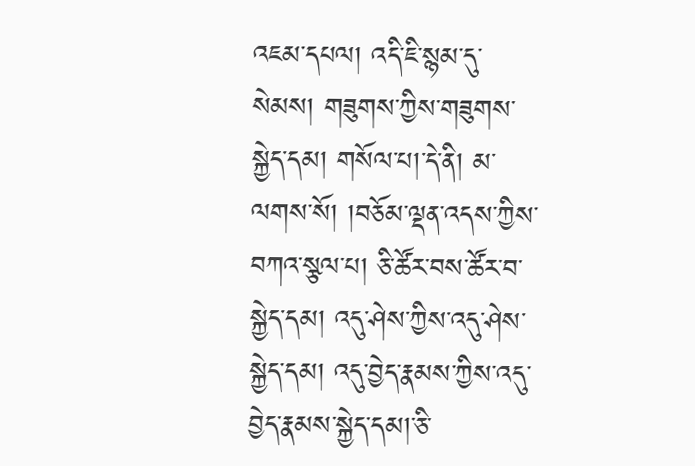འཇམ་དཔལ། འདི་ཇི་སྙམ་དུ་སེམས། གཟུགས་ཀྱིས་གཟུགས་སྐྱེད་དམ། གསོལ་པ།་དེ་ནི། མ་ལགས་སོ། །བཅོམ་ལྡན་འདས་ཀྱིས་བཀའ་སྩལ་པ། ཅི་ཚོར་བས་ཚོར་བ་སྐྱེད་དམ། འདུ་ཤེས་ཀྱིས་འདུ་ཤེས་སྐྱེད་དམ། འདུ་བྱེད་རྣམས་ཀྱིས་འདུ་བྱེད་རྣམས་སྐྱེད་དམ།་ཅི་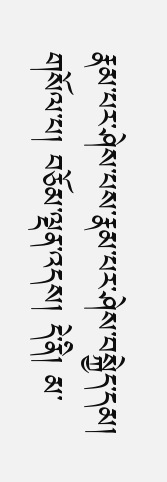རྣམ་པར་ཤེས་པས་རྣམ་པར་ཤེས་བསྐྱེད་དམ། གསོལ་པ། བཅོམ་ལྡན་འདས། དེ་ནི། མ་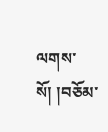ལགས་སོ། །བཅོམ་